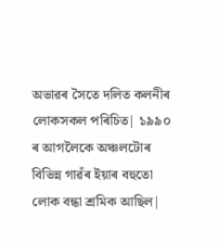অভাৱৰ সৈতে দলিত কলনীৰ লোকসকল পৰিচিত| ১৯৯০ ৰ আগলৈকে অঞ্চলটোৰ বিভিন্ন গাৱঁৰ ইয়াৰ বহুতো লোক বন্ধা শ্রমিক আছিল|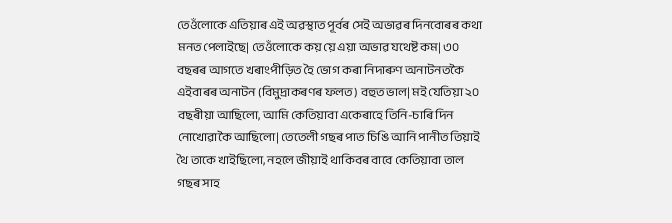তেওঁলোকে এতিয়াৰ এই অৱস্থাত পূর্বৰ সেই অভাৱৰ দিনবোৰৰ কথা মনত পেলাইছে| তেওঁলোকে কয় য়ে এয়া অভাৱ যথেষ্ট কম| ৩০ বছৰৰ আগতে খৰাংপীড়িত হৈ ভোগ কৰা নিদাৰুণ অনাটনতকৈ এইবাৰৰ অনাটন (বিমুদ্রাকৰণৰ ফলত) বহুত ভাল| মই যেতিয়া ২০ বছৰীয়া আছিলো, আমি কেতিয়াবা একেৰাহে তিনি-চাৰি দিন নোখোৱাকৈ আছিলো| তেতেলী গছৰ পাত চিঙি আনি পানীত তিয়াই থৈ তাকে খাইছিলো, নহলে জীয়াই থাকিবৰ বাবে কেতিয়াবা তাল গছৰ সাহ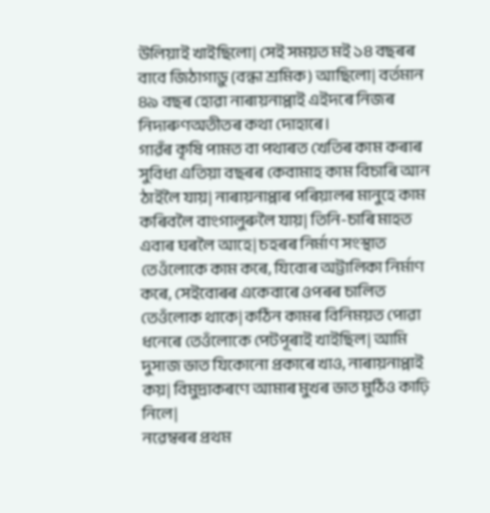উলিয়াই খাইছিলো| সেই সময়ত মই ১৪ বছৰৰ বাবে জিঠাগাড়ু (বন্ধা শ্রমিক) আছিলো| বর্তমান ৪৯ বছৰ হোৱা নাৰায়নাপ্পাই এইদৰে নিজৰ নিদাৰুণঅতীতৰ কথা দোহাৰে।
গাৱঁৰ কৃষি পামত বা পথাৰত খেতিৰ কাম কৰাৰ সুবিধা এতিয়া বছৰৰ কেবামাহ কাম বিচাৰি আন ঠাইলৈ যায়| নাৰায়নাপ্পাৰ পৰিয়ালৰ মানুহে কাম কৰিবলৈ বাংগালুৰুলৈ যায়| তিনি-চাৰি মাহত এবাৰ ঘৰলৈ আহে| চহৰৰ নির্মাণ সংস্থাত তেওঁলোকে কাম কৰে, যিবোৰ অট্টালিকা নির্মাণ কৰে, সেইবোৰৰ একেবাৰে ওপৰৰ চালিত তেওঁলোক থাকে| কঠিন কামৰ বিনিময়ত পোৱা ধনেৰে তেওঁলোকে পেটপূৰাই খাইছিল| আমি দুসাজ ভাত যিকোনো প্ৰকাৰে খাও, নাৰায়নাপ্পাই কয়| বিমুদ্রাকৰণে আমাৰ মুখৰ ভাত মুঠিও কাঢ়ি নিলে|
নৱেম্বৰৰ প্ৰথম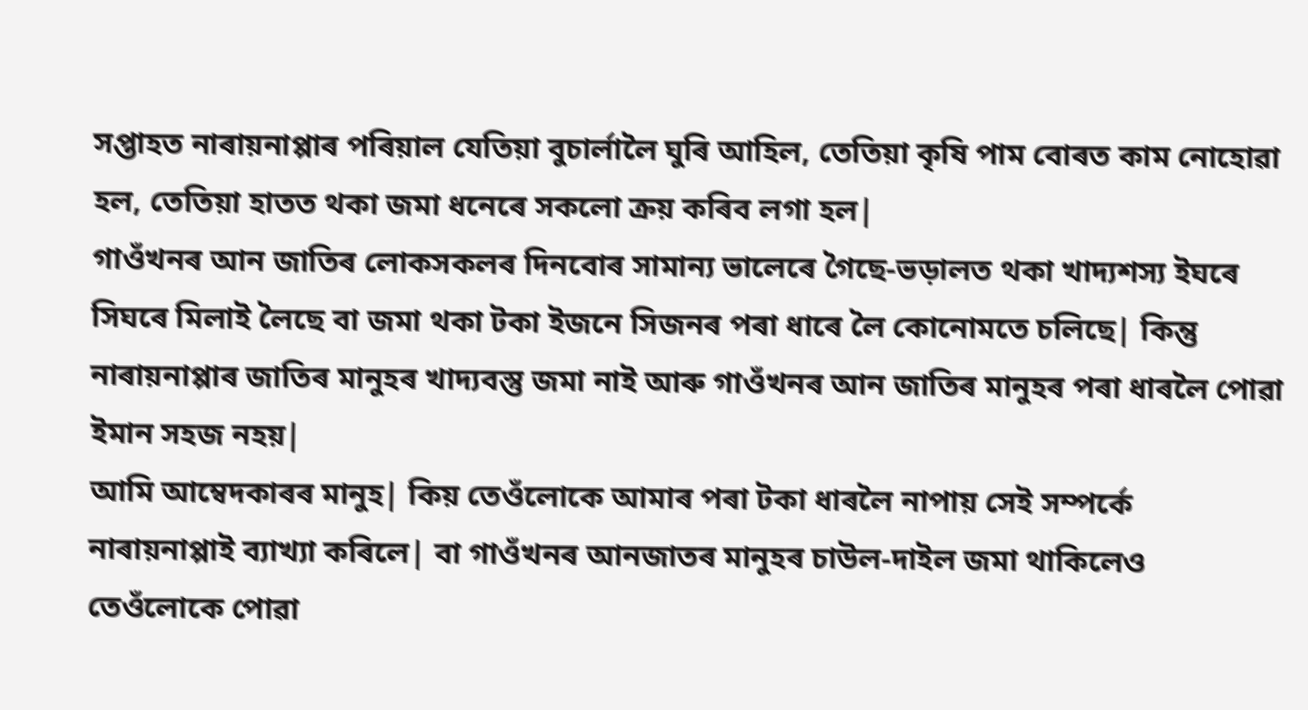সপ্তাহত নাৰায়নাপ্পাৰ পৰিয়াল যেতিয়া বুচার্লালৈ ঘুৰি আহিল, তেতিয়া কৃষি পাম বোৰত কাম নোহোৱা হল, তেতিয়া হাতত থকা জমা ধনেৰে সকলো ক্ৰয় কৰিব লগা হল|
গাওঁখনৰ আন জাতিৰ লোকসকলৰ দিনবোৰ সামান্য ভালেৰে গৈছে-ভড়ালত থকা খাদ্যশস্য ইঘৰে সিঘৰে মিলাই লৈছে বা জমা থকা টকা ইজনে সিজনৰ পৰা ধাৰে লৈ কোনোমতে চলিছে| কিন্তু নাৰায়নাপ্পাৰ জাতিৰ মানুহৰ খাদ্যবস্তু জমা নাই আৰু গাওঁখনৰ আন জাতিৰ মানুহৰ পৰা ধাৰলৈ পোৱা ইমান সহজ নহয়|
আমি আম্বেদকাৰৰ মানুহ| কিয় তেওঁলোকে আমাৰ পৰা টকা ধাৰলৈ নাপায় সেই সম্পর্কে নাৰায়নাপ্পাই ব্যাখ্যা কৰিলে| বা গাওঁখনৰ আনজাতৰ মানুহৰ চাউল-দাইল জমা থাকিলেও তেওঁলোকে পোৱা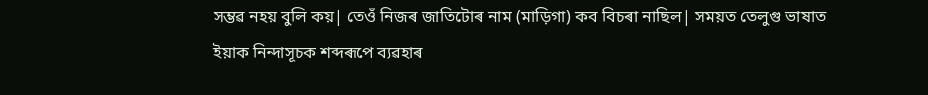সম্ভৱ নহয় বুলি কয়| তেওঁ নিজৰ জাতিটোৰ নাম (মাড়িগা) কব বিচৰা নাছিল| সময়ত তেলুগু ভাষাত ইয়াক নিন্দাসূচক শব্দৰূপে ব্যৱহাৰ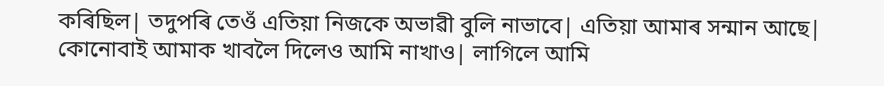কৰিছিল| তদুপৰি তেওঁ এতিয়া নিজকে অভাৱী বুলি নাভাবে| এতিয়া আমাৰ সন্মান আছে| কোনোবাই আমাক খাবলৈ দিলেও আমি নাখাও| লাগিলে আমি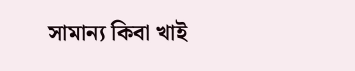সামান্য কিবা খাই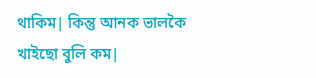থাকিম| কিন্তু আনক ভালকৈ খাইছো বুলি কম|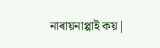নাৰায়নাপ্পাই কয়|